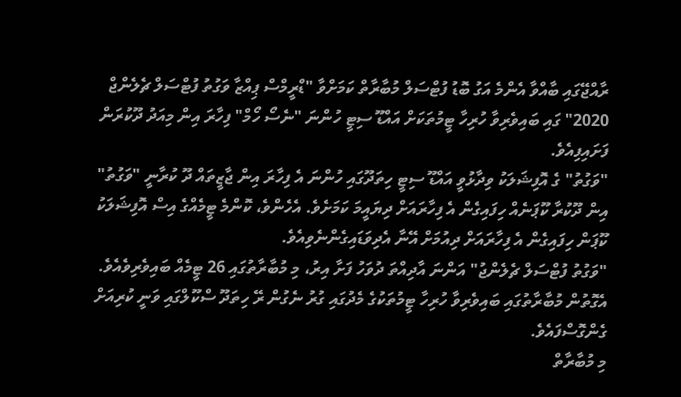ރާއްޖޭގައި ބާއްވާ އެންމެ އަގު ބޮޑު ފުޓްސަލް މުބާރާތް ކަމަށްވާ "ޑްރީމްސް ޕިއްޒާ ވަގުތު ފުޓްސަލް ޗެލެންޖް 2020" ގައި ބައިވެރިވާ ހުރިހާ ޓީމުތަކަށް އައްޑޫ ސިޓީ ހުންނަ "ނެސޯ ހޯމް" ފިހާރަ އިން މިއަދު ދޫކުރަން ފަށައިފިއެވެ.
"ވަގުތު" ގެ އޮފިޝަލަކު ވިދާޅުވީ އައްޑޫ ސިޓީ ހިތަދޫގައި ހުންނަ އެ ފިހާރަ އިން ޖާޒީތައް ދޫ ކުރާނީ "ވަގުތު" އިން ދޫކުރާ ކޫޕަނެއް ހިފައިގެން އެ ފިހާރައަށް ދިޔައީމަ ކަމަށެވެ. އެހެންވެ، ކޮންމެ ޓީމެއްގެ އިސް އޮފިޝަލަކު ކޫޕަން ހިފައިގެން އެ ފިހާރައަށް ދިއުމަށް އޭނާ އެދިވަޑައިގެންނެވިއެވެ.
"ވަގުތު ފުޓްސަލް ޗެލެންޖު" އަންނަ އާދިއްތަ ދުވަހު ފަށާ އިރު، މި މުބާރާތުގައި 26 ޓީމެއް ބައިވެރިވެއެވެ. އެގޮތުން މުބާރާތުގައި ބައިވެރިވާ ހުރިހާ ޓީމުތަކުގެ މެދުގައި ގުރު ނެގުން ރޭ ހިތަދޫ ސްކޫލްގައި ވަނީ ކުރިއަށް ގެންގޮސްފައެވެ.
މި މުބާރާތް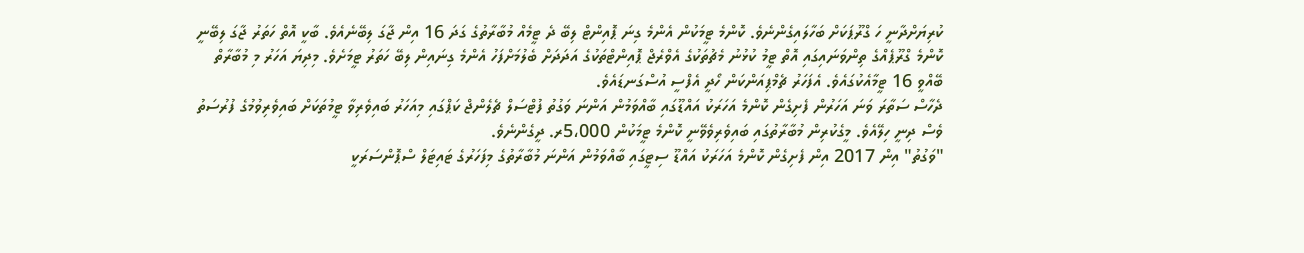ކުރިޔަށްދާނީ ހަ ގްރޫޕަކަށް ބަހާލައިގެންނެވެ. ކޮންމެ ޓީމަކުން އެންމެ ގިނަ ޕޮއިންޓް ލިބޭ ދެ ޓީމެއް މުބާރާތުގެ ގަދަ 16 އިން ޖާގަ ލިބޭނެއެވެ. ބާކީ އޮތް ހަތަރު ޖާގަ ލިބޭނީ ކޮންމެ ގްރޫޕެއްގެ ތިންވަނައިގައި އޮތް ޓީމު ކުޅުނު މެޗުތަކުގެ އެވްރެޖް ޕޮއިންޓްތަކުގެ އަދަދަށް ބެލުމަށްފަހު އެންމެ ގިނައިން ލިބޭ ހަތަރު ޓީމަށެވެ. މިދިޔަ އަހަރު މި މުބާރާތް ބޭއްވީ 16 ޓީމާއެކުގައެވެ. އެފަހަރު ޗެމްޕިއަންކަން ހޯދީ އެފްސީ އުސްގަނޑައެވެ.
ދެހާސް ސަތާރަ ވަނަ އަހަރުން ފެށިގެން ކޮންމެ އަހަރަކު އައްޑޫގައި ބާއްވަމުން އަންނަ ވަގުތު ފުޓްސަލް ޗެލެންޖް ކަޕްގައި މިއަހަރު ބައިވެރިވާ ޓީމުތަކަށް ބައިވެރިވުމުގެ ފުރުސަތު ވެސް ދިނީ ހިލޭއެވެ. މީގެކުރިން މުބާރާތުގައި ބައިވެރިވެވޭނީ ކޮންމެ ޓީމަކުން 5،000ރ. ދީގެންނެވެ.
"ވަގުތު" އިން 2017 އިން ފެށިގެން ކޮންމެ އަހަރަކު އައްޑޫ ސިޓީގައި ބާއްވަމުން އަންނަ މުބާރާތުގެ މިފަހަރުގެ ޓައިޓަލް ސްޕޮންސަރަކީ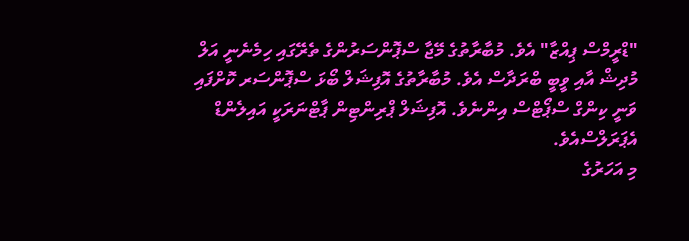"ޑްރީމްސް ޕިއްޒާ" އެވެ. މުބާރާތުގެ މޭޖާ ސްޕޮންސަރުންގެ ތެރޭގައި ހިމެނެނީ އަލް މުދިޝް އާއި ވީބީ ބްރަދާސް އެވެ. މުބާރާތުގެ އޮފިޝަލް ބޯޅަ ސްޕޮންސަރ ކޮށްފައި ވަނީ ކިންގް ސްޕޯޓްސް އިންނެވެ. އޮފިޝަލް ޕްރިންޓިން ޕާޓްނަރަކީ އައިލެންޑް އެޕަރަލްސްއެވެ.
މި އަހަރުގެ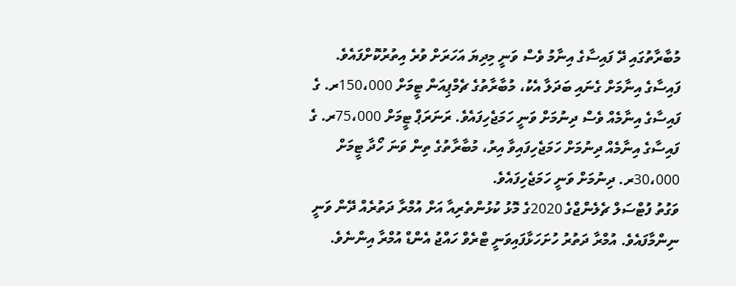މުބާރާތުގައި ދޭ ފައިސާގެ އިނާމު ވެސް ވަނީ މިދިޔަ އަހަރަށް ވުރެ އިތުރުކޮށްފައެވެ. ފައިސާގެ އިނާމަށް ގެނައި ބަދަލާ އެކު، މުބާރާތުގެ ޗެމްޕިއަން ޓީމަށް 150،000ރ. ގެ ފައިސާގެ އިނާމެއް ވެސް ދިނުމަށް ވަނީ ހަމަޖެހިފައެވެ. ރަނަރަޕް ޓީމަށް 75،000ރ. ގެ ފައިސާގެ އިނާމެއް ދިނުމަށް ހަމަޖެހިފައިވާ އިރު، މުބާރާތުގެ ތިން ވަނަ ހޯދާ ޓީމަށް 30،000ރ. ދިނުމަށް ވަނީ ހަމަޖެހިފައެވެ.
ވަގުތު ފުޓްސަލް ޗެލެންޖްގެ 2020ގެ މޮޅު ކުޅުންތެރިއާ އަށް އުމްރާ ދަތުރެއް ދޭން ވަނީ ނިންމާފައެވެ. އުމްރާ ދަތުރު ހުށަހަޅާފައިވަނީ ޓްރެވް ހައްޖު އެންޑް އުމްރާ އިންނެވެ.